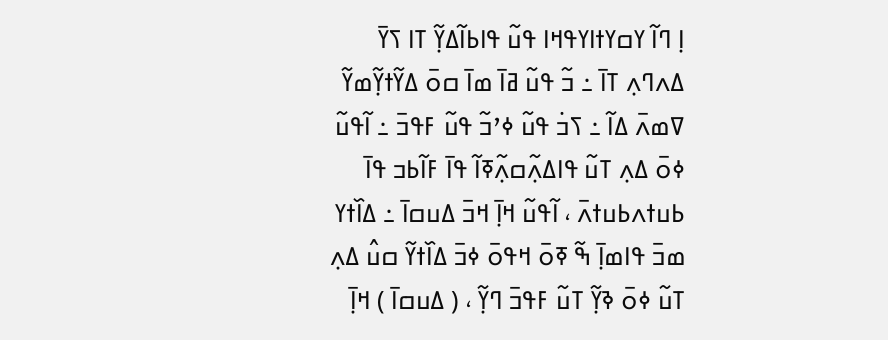ߊ߲ ߣߊ߬ ߌߛߌߙߊߌߟߞߊ ߟߎ߬ ߟߊߕߊ߬ߡߌ߲߬ ߠߊ ߖߌ߫ ߡߍߣߍ߲ ߠߊ߫ ߸ ߏ߬ ߟߎ߬ ߥߊ߫ ߘߊ߫ ߛߋ߫ ߡߌ߬ߙߌ߲߬ߘߌ߬ ߜߘߍ߫ ߡߊ߬ ߸ ߖߏ߭ ߟߎ߬ ߦߴߏ߬ ߟߎ߬ ߓߟߏ߫ ߸ ߊ߬ߟߎ߬ ߦߋ߫ ߡߍ߲ ߠߎ߬ ߟߊߡߍ߲߬ߛߍ߲߬ߧߊ߬ ߟߊ߫ ߓߊ߬ߕߏ ߟߊ߫ ߕߎߙߍߕߎߙߍ߫ ، ߊ߬ߟߎ߬ ߞߊ߲߫ ߞߏ߫ ߡߎߛߊ߫ ߸ ߡߊ߰ߙߌ ߘߏ߫ ߟߊߘߊ߲߫ ߒ߬ ߧߋ߫ ߞߟߋ߫ ߦߏ߫ ߡߊ߰ߙߌ߬ ߛߎ߮ ߡߍ߲ ߠߎ߬ ߦߋ߫ ߢߌ߲߬ ߠߎ߬ ߓߟߏ߫ ߣߌ߲߬ ، ( ߡߎߛߊ߫ ) ߞߊ߲߫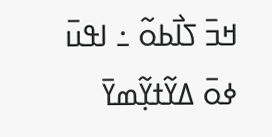ߞߏ߫ ߖߊ߯ߕߋ߬ ߸ ߊߟߎ߫ ߦߋ߫ ߡߌ߬ߙߌ߲߬ߘߌ߫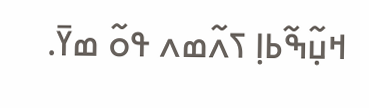ߞߎ߲߬ߒ߬ߕߊ߲ ߖߍ߬ߘߍ ߟߋ߬ ߘߌ߫.